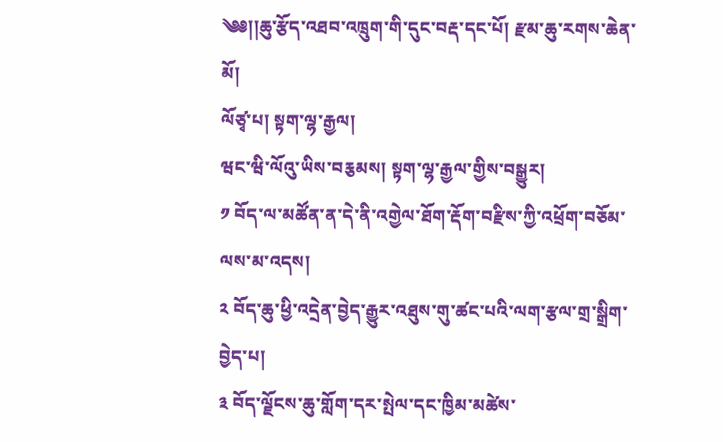༄༅།།ཆུ་རྩོད་འཐབ་འཁྲུག་གི་དུང་བརྡ་དང་པོ། རྫམ་ཆུ་རགས་ཆེན་མོ།
ལོཙྭ་པ། སྟག་ལྷ་རྒྱལ།
ཝང་ཝི་ལོའུ་ཡིས་བརྕམས། སྟག་ལྷ་རྒྱལ་གྱིས་བསྒྱུར།
༡ བོད་ལ་མཚོན་ན་དེ་ནི་འགྱེལ་ཐོག་རྡོག་བརྫིས་ཀྱི་འཕྲོག་བཅོམ་ལས་མ་འདས།
༢ བོད་ཆུ་ཕྱི་འདྲེན་བྱེད་རྒྱུར་འཐུས་གུ་ཚང་པའི་ལག་རྩལ་གྲ་སྒྲིག་བྱེད་པ།
༣ བོད་ལྗོངས་ཆུ་གློག་དར་སྤེལ་དང་ཁྱིམ་མཚེས་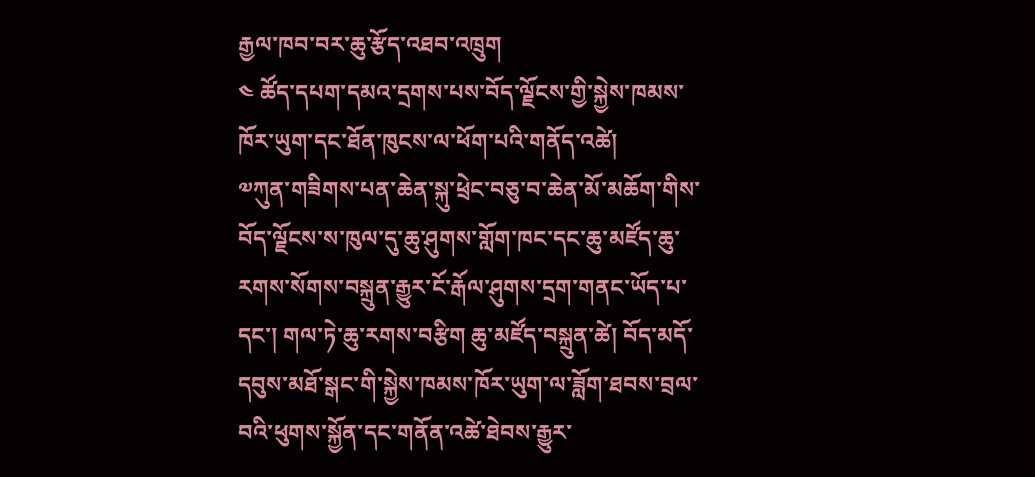རྒྱལ་ཁབ་བར་ཆུ་རྩོད་འཐབ་འཁྲུག
༤ ཚོད་དཔག་དམའ་དྲགས་པས་བོད་ལྗོངས་གྱི་སྐྱེས་ཁམས་ཁོར་ཡུག་དང་ཐོན་ཁུངས་ལ་ཕོག་པའི་གནོད་འཚེ།
༧ཀུན་གཟིགས་པན་ཆེན་སྐུ་ཕྲེང་བཅུ་བ་ཆེན་མོ་མཆོག་གིས་བོད་ལྗོངས་ས་ཁུལ་དུ་ཆུ་ཤུགས་གློག་ཁང་དང་ཆུ་མཛོད་ཆུ་རགས་སོགས་བསྐྲུན་རྒྱུར་ངོ་རྒོལ་ཤུགས་དྲག་གནང་ཡོད་པ་དང་། གལ་ཏེ་ཆུ་རགས་བརྩིག ཆུ་མཛོད་བསྐྲུན་ཚེ། བོད་མདོ་དབུས་མཐོ་སྒང་གི་སྐྱེས་ཁམས་ཁོར་ཡུག་ལ་ཟློག་ཐབས་བྲལ་བའི་ཕུགས་སྐྱོན་དང་གནོན་འཚེ་ཐེབས་རྒྱུར་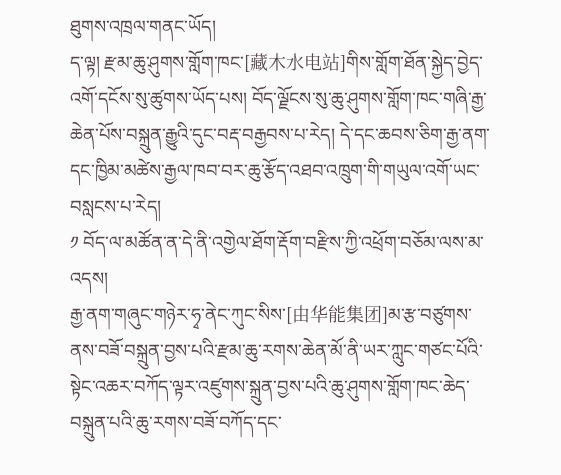ཐུགས་འཁྲལ་གནང་ཡོད།
ད་ལྟ། རྫམ་ཆུ་ཤུགས་གློག་ཁང་[藏木水电站]གིས་གློག་ཐོན་སྐྱེད་བྱེད་འགོ་དངོས་སུ་ཚུགས་ཡོད་པས། བོད་ལྗོངས་སུ་ཆུ་ཤུགས་གློག་ཁང་གཞི་རྒྱ་ཆེན་པོས་བསྐྲུན་རྒྱུའི་དུང་བརྡ་བརྒྱབས་པ་རེད། དེ་དང་ཆབས་ཅིག་རྒྱ་ནག་དང་ཁྱིམ་མཚེས་རྒྱལ་ཁབ་བར་ཆུ་རྩོད་འཐབ་འཁྲུག་གི་གཡུལ་འགོ་ཡང་བསླངས་པ་རེད།
༡ བོད་ལ་མཚོན་ན་དེ་ནི་འགྱེལ་ཐོག་རྡོག་བརྫིས་ཀྱི་འཕྲོག་བཅོམ་ལས་མ་འདས།
རྒྱ་ནག་གཞུང་གཉེར་ཧྭ་ནེང་ཀུང་སིས་[由华能集团]མ་རྩ་བཙུགས་ནས་བཟོ་བསྐྲུན་བྱས་པའི་རྫམ་ཆུ་རགས་ཆེན་མོ་ནི་ཡར་ཀླུང་གཙང་པོའི་སྟེང་འཆར་བཀོད་ལྟར་འཛུགས་སྐྲུན་བྱས་པའི་ཆུ་ཤུགས་གློག་ཁང་ཆེད་བསྐྲུན་པའི་ཆུ་རགས་བཟོ་བཀོད་དང་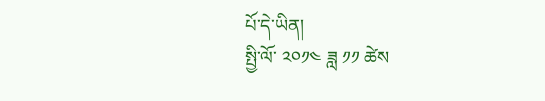པོ་དེ་ཡིན།
སྤྱི་ལོ་ ༢༠༡༤ ཟླ ༡༡ ཚེས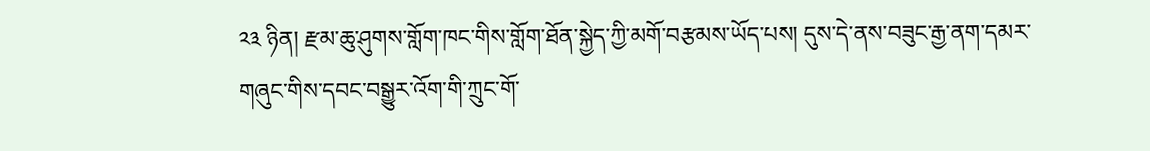༢༣ ཉིན། རྫམ་ཆུ་ཤུགས་གློག་ཁང་གིས་གློག་ཐོན་སྐྱེད་ཀྱི་མགོ་བརྩམས་ཡོད་པས། དུས་དེ་ནས་བཟུང་རྒྱ་ནག་དམར་གཞུང་གིས་དབང་བསྒྱུར་འོག་གི་ཀྲུང་གོ་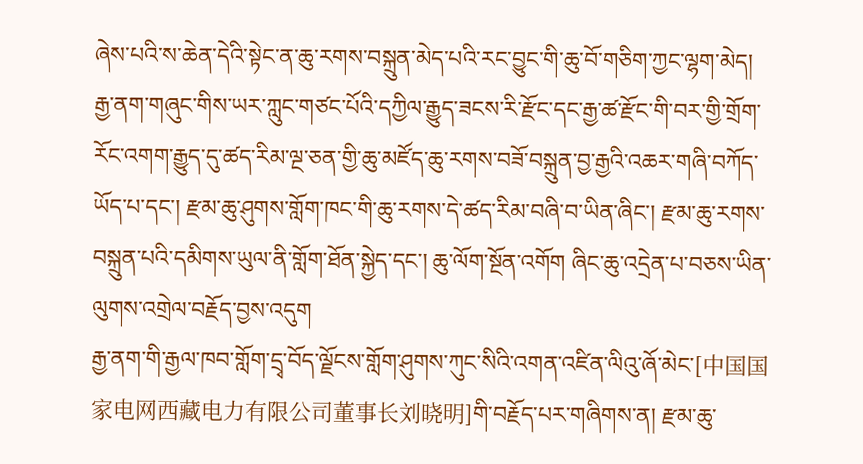ཞེས་པའི་ས་ཆེན་དེའི་སྟེང་ན་ཆུ་རགས་བསྐྲུན་མེད་པའི་རང་བྱུང་གི་ཆུ་བོ་གཅིག་ཀྱང་ལྷག་མེད།
རྒྱ་ནག་གཞུང་གིས་ཡར་ཀླུང་གཙང་པོའི་དཀྱིལ་རྒྱུད་ཟངས་རི་རྫོང་དང་རྒྱ་ཚ་རྫོང་གི་བར་གྱི་གྲོག་རོང་འགག་རྒྱུད་དུ་ཚད་རིམ་ལྔ་ཅན་གྱི་ཆུ་མཛོད་ཆུ་རགས་བཟོ་བསྐྲུན་བྱ་རྒྱའི་འཆར་གཞི་བཀོད་ཡོད་པ་དང་། རྫམ་ཆུ་ཤུགས་གློག་ཁང་གི་ཆུ་རགས་དེ་ཚད་རིམ་བཞི་བ་ཡིན་ཞིང་། རྫམ་ཆུ་རགས་བསྐྲུན་པའི་དམིགས་ཡུལ་ནི་གློག་ཐོན་སྐྱེད་དང་། ཆུ་ལོག་སྔོན་འགོག ཞིང་ཆུ་འདྲེན་པ་བཅས་ཡིན་ལུགས་འགྲེལ་བརྗོད་བྱས་འདུག
རྒྱ་ནག་གི་རྒྱལ་ཁབ་གློག་དྲྭ་བོད་ལྗོངས་གློག་ཤུགས་ཀུང་སིའི་འགན་འཛིན་ལིའུ་ཞོ་མེང་[中国国家电网西藏电力有限公司董事长刘晓明]གི་བརྗོད་པར་གཞིགས་ན། རྫམ་ཆུ་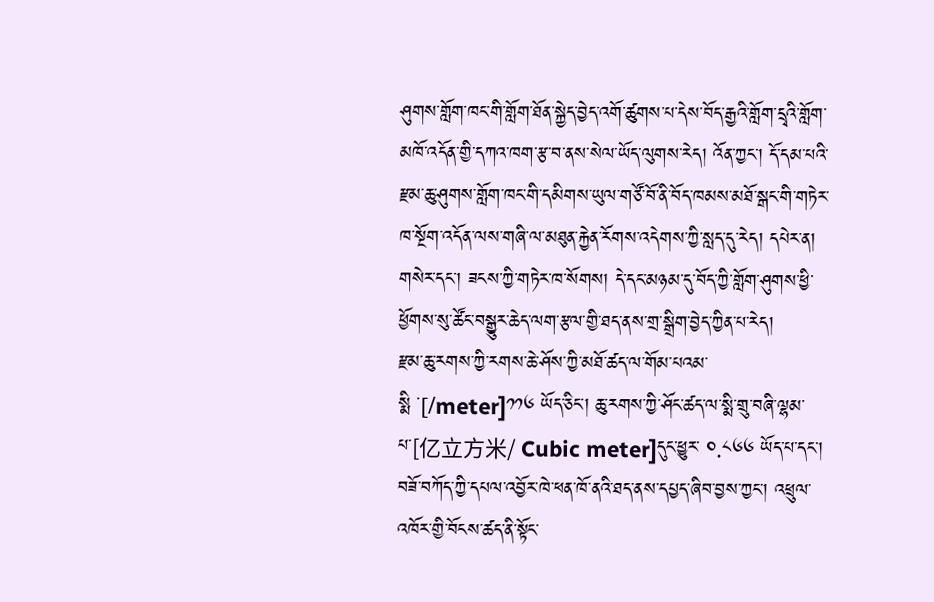ཤུགས་གློག་ཁང་གི་གློག་ཐོན་སྐྱེད་བྱེད་འགོ་ཚུགས་པ་དེས་བོད་རྒྱའི་གློག་དྲྭའི་གློག་མཁོ་འདོན་གྱི་དཀའ་ཁག་རྩ་བ་ནས་སེལ་ཡོད་ལུགས་རེད། འོན་ཀྱང་། དོ་དམ་པའི་རྫམ་ཆུ་ཤུགས་གློག་ཁང་གི་དམིགས་ཡུལ་གཙོ་བོ་ནི་བོད་ཁམས་མཐོ་སྒང་གི་གཏེར་ཁ་སྔོག་འདོན་ལས་གཞི་ལ་མཐུན་རྐྱེན་རོགས་འདེགས་ཀྱི་སླད་དུ་རེད། དཔེར་ན། གསེར་དང་། ཟངས་ཀྱི་གཏེར་ཁ་སོགས། དེ་དང་མཉམ་དུ་བོད་ཀྱི་གློག་ཤུགས་ཕྱི་ཕྱོགས་སུ་ཚོང་བསྒྱུར་ཆེད་ལག་རྩལ་གྱི་ཐད་ནས་གྲ་སྒྲིག་བྱེད་ཀྱིན་པ་རེད།
རྫམ་ཆུ་རགས་ཀྱི་རགས་ཆེ་ཤོས་ཀྱི་མཐོ་ཚད་ལ་གོམ་པའམ་སྨི ་[/meter]༡༡༦ ཡོད་ཅིང་། ཆུ་རགས་ཀྱི་ཤོང་ཚད་ལ་སྨི་གྲུ་བཞི་ལྷམ་པ་[亿立方米/ Cubic meter]དུང་ཕྱུར་ ༠.༨༦༦ ཡོད་པ་དང་། བཟོ་བཀོད་ཀྱི་དཔལ་འབྱོར་ཁེ་ཕན་ཁོ་ནའི་ཐད་ནས་དཔྱད་ཞིབ་བྱས་ཀྱང་། འཕྲུལ་འཁོར་གྱི་བོངས་ཚད་ནི་སྟོང་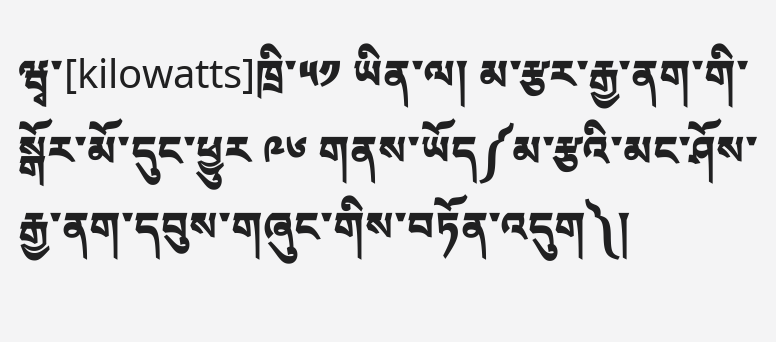ཝྭ་[kilowatts]ཁྲི་༥༡ ཡིན་ལ། མ་རྩར་རྒྱ་ནག་གི་སྒོར་མོ་དུང་ཕྱུར ༩༦ གནས་ཡོད༼མ་རྩའི་མང་ཤོས་རྒྱ་ནག་དབུས་གཞུང་གིས་བཏོན་འདུག༽།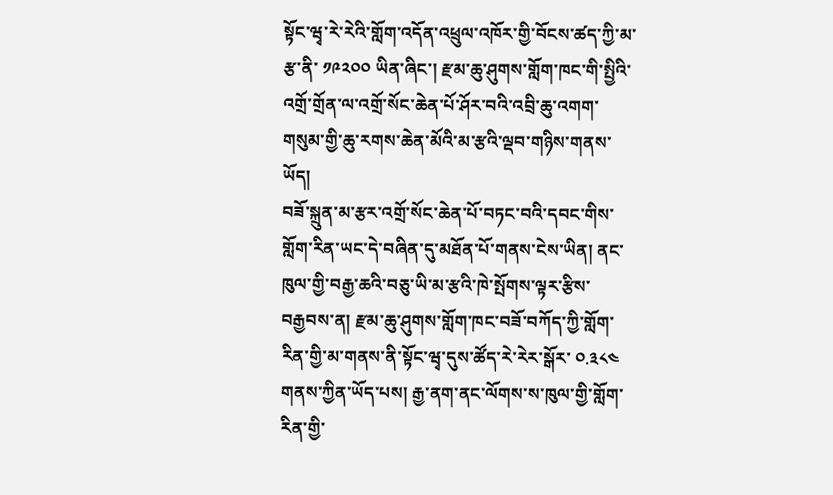སྟོང་ཝྭ་རེ་རེའི་གློག་འདོན་འཕྲུལ་འཁོར་གྱི་བོངས་ཚད་ཀྱི་མ་རྩ་ནི་ ༡༩༢༠༠ ཡིན་ཞིང་། རྫམ་ཆུ་ཤུགས་གློག་ཁང་གི་སྤྱིའི་འགྲོ་གྲོན་ལ་འགྲོ་སོང་ཆེན་པོ་ཤོར་བའི་འབྲི་ཆུ་འགག་གསུམ་གྱི་ཆུ་རགས་ཆེན་མོའི་མ་རྩའི་ལྡབ་གཉིས་གནས་ཡོད།
བཟོ་སྐྲུན་མ་རྩར་འགྲོ་སོང་ཆེན་པོ་བཏང་བའི་དབང་གིས་གློག་རིན་ཡང་དེ་བཞིན་དུ་མཐོན་པོ་གནས་ངེས་ཡིན། ནང་ཁུལ་གྱི་བརྒྱ་ཆའི་བཅུ་ཡི་མ་རྩའི་ཁེ་སྤོགས་ལྟར་རྩིས་བརྒྱབས་ན། རྫམ་ཆུ་ཤུགས་གློག་ཁང་བཟོ་བཀོད་ཀྱི་གློག་རིན་གྱི་མ་གནས་ནི་སྟོང་ཝྭ་དུས་ཚོད་རེ་རེར་སྒོར་ ༠.༣༨༤ གནས་ཀྱིན་ཡོད་པས། རྒྱ་ནག་ནང་ལོགས་ས་ཁུལ་གྱི་གློག་རིན་གྱི་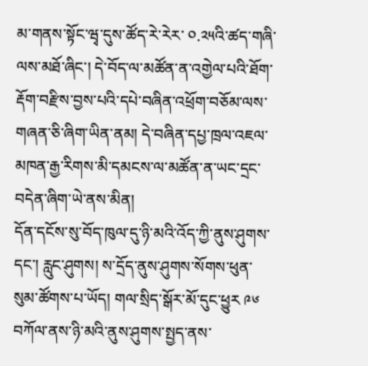མ་གནས་སྟོང་ཝྭ་དུས་ཚོད་རེ་རེར་ ༠.༢༥འི་ཚད་གཞི་ལས་མཐོ་ཞིང་། དེ་བོད་ལ་མཚོན་ན་འགྱེལ་པའི་ཐོག་རྡོག་བརྫིས་བྱས་པའི་དཔེ་བཞིན་འཕྲོག་བཅོམ་ལས་གཞན་ཅི་ཞིག་ཡིན་ནམ། དེ་བཞིན་དཔྱ་ཁྲལ་འཇལ་མཁན་རྒྱ་རིགས་མི་དམངས་ལ་མཚོན་ན་ཡང་དྲང་བདེན་ཞིག་ཡེ་ནས་མིན།
དོན་དངོས་སུ་བོད་ཁུལ་དུ་ཉི་མའི་འོད་ཀྱི་ནུས་ཤུགས་དང་། རླུང་ཤུགས། ས་དྲོད་ནུས་ཤུགས་སོགས་ཕུན་སུམ་ཚོགས་པ་ཡོད། གལ་སྲིད་སྒོར་མོ་དུང་ཕྱུར ༩༦ བཀོལ་ནས་ཉི་མའི་ནུས་ཤུགས་སྤྱད་ནས་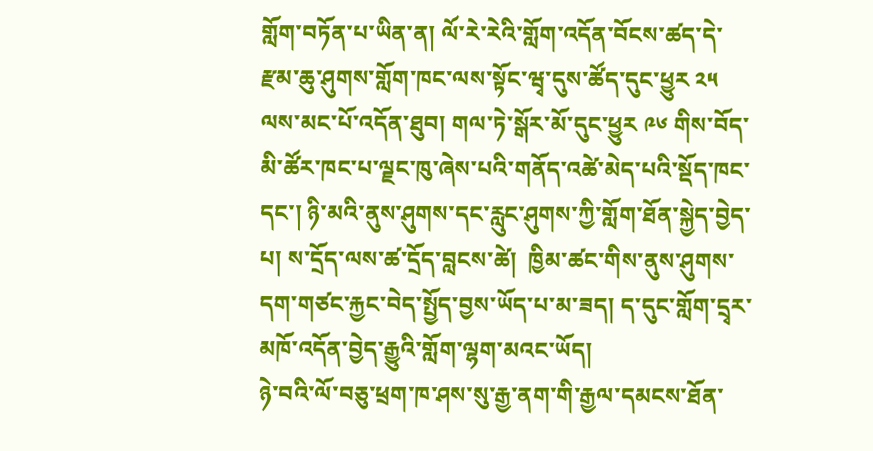གློག་བཏོན་པ་ཡིན་ན། ལོ་རེ་རེའི་གློག་འདོན་བོངས་ཚད་དེ་རྫམ་ཆུ་ཤུགས་གློག་ཁང་ལས་སྟོང་ཝྭ་དུས་ཚོད་དུང་ཕྱུར ༢༥ ལས་མང་པོ་འདོན་ཐུབ། གལ་ཏེ་སྒོར་མོ་དུང་ཕྱུར ༩༦ གིས་བོད་མི་ཚོར་ཁང་པ་ལྗང་ཁུ་ཞེས་པའི་གནོད་འཚེ་མེད་པའི་སྡོད་ཁང་དང་། ཉི་མའི་ནུས་ཤུགས་དང་རླུང་ཤུགས་ཀྱི་གློག་ཐོན་སྐྱེད་བྱེད་པ། ས་དྲོད་ལས་ཚ་དྲོད་བླངས་ཚེ།  ཁྱིམ་ཚང་གིས་ནུས་ཤུགས་དག་གཙང་རྐྱང་བེད་སྤྱོད་བྱས་ཡོད་པ་མ་ཟད། ད་དུང་གློག་དྲྭར་མཁོ་འདོན་བྱེད་རྒྱུའི་གློག་ལྷག་མའང་ཡོད།
ཉེ་བའི་ལོ་བཅུ་ཕྲག་ཁ་ཤས་སུ་རྒྱ་ནག་གི་རྒྱལ་དམངས་ཐོན་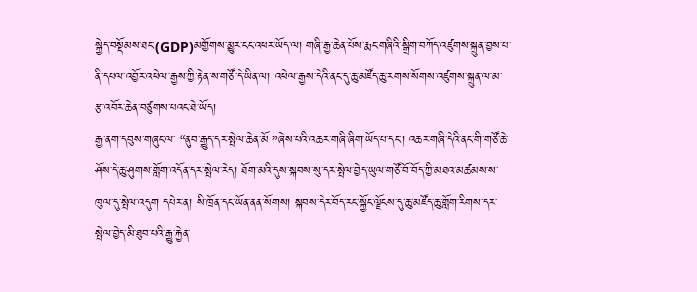སྐྱེད་བསྡོམས་ཐང་(GDP)མགྱོགས་མྱུར་ངང་འཕར་ཡོད་ལ། གཞི་རྒྱ་ཆེན་པོས་རྨང་གཞིའི་སྒྲིག་བཀོད་འཛུགས་སྐྲུན་བྱས་པ་ནི་དཔལ་འབྱོར་འཕེལ་རྒྱས་ཀྱི་རྟེན་ས་གཙོ་དེ་ཡིན་ལ། འཕེལ་རྒྱས་དེའི་ནང་དུ་ཆུ་མཛོད་ཆུ་རགས་སོགས་འཛུགས་སྐྲུན་ལ་མ་རྩ་འབོར་ཆེན་བཙུགས་པའང་ཐེ་ཡོད།
རྒྱ་ནག་དབུས་གཞུང་ལ་ “ནུབ་རྒྱུད་དར་སྤེལ་ཆེན་མོ ”ཞེས་པའི་འཆར་གཞི་ཞིག་ཡོད་པ་དང་། འཆར་གཞི་དེའི་ནང་གི་གཙོ་ཆེ་ཤོས་དེ་ཆུ་ཤུགས་གློག་འདོན་དར་སྤེལ་རེད། ཐོག་མའི་དུས་སྐབས་སུ་དར་སྤེལ་བྱེད་ཡུལ་གཙོ་བོ་བོད་ཀྱི་མཐའ་མཚམས་ས་ཁུལ་དུ་སྤེལ་འདུག དཔེར་ན། སི་ཁྲོན་དང་ཡོན་ནན་སོགས། སྐབས་དེར་བོད་རང་སྐྱོང་ལྗོངས་དུ་ཆུ་མཛོད་ཆུ་གློག་རིགས་དར་སྤེལ་བྱེད་མི་ཐུབ་པའི་རྒྱུ་རྐྱེན་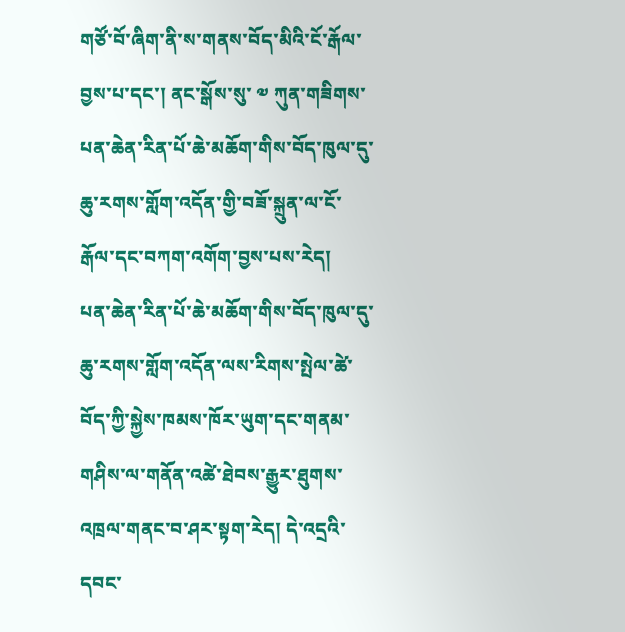གཙོ་བོ་ཞིག་ནི་ས་གནས་བོད་མིའི་ངོ་རྒོལ་བྱས་པ་དང་། ནང་སྒོས་སུ་ ༧ ཀུན་གཟིགས་པན་ཆེན་རིན་པོ་ཆེ་མཆོག་གིས་བོད་ཁུལ་དུ་ཆུ་རགས་གློག་འདོན་གྱི་བཟོ་སྐྲུན་ལ་ངོ་རྒོལ་དང་བཀག་འགོག་བྱས་པས་རེད།
པན་ཆེན་རིན་པོ་ཆེ་མཆོག་གིས་བོད་ཁུལ་དུ་ཆུ་རགས་གློག་འདོན་ལས་རིགས་སྤེལ་ཚེ་བོད་ཀྱི་སྐྱེས་ཁམས་ཁོར་ཡུག་དང་གནམ་གཤིས་ལ་གནོན་འཚེ་ཐེབས་རྒྱུར་ཐུགས་འཁྲལ་གནང་བ་ཤར་སྟག་རེད། དེ་འདྲའི་དབང་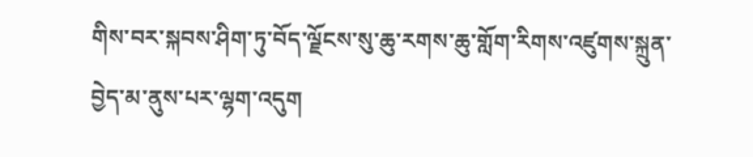གིས་བར་སྐབས་ཤིག་ཏུ་བོད་ལྗོངས་སུ་ཆུ་རགས་ཆུ་གློག་རིགས་འཛུགས་སྐྲུན་བྱེད་མ་ནུས་པར་ལྷག་འདུག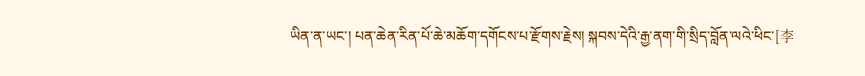ཡིན་ན་ཡང་། པན་ཆེན་རིན་པོ་ཆེ་མཆོག་དགོངས་པ་རྫོགས་རྗེས། སྐབས་དེའི་རྒྱ་ནག་གི་སྲིད་བློན་ལའེ་ཕིང་[李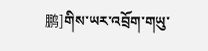鹏]གིས་ཡར་འབྲོག་གཡུ་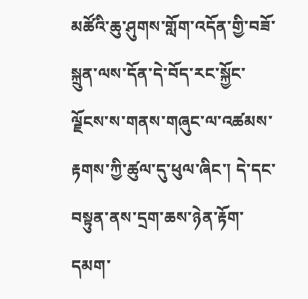མཚོའི་ཆུ་ཤུགས་གློག་འདོན་གྱི་བཟོ་སྐྲུན་ལས་དོན་དེ་བོད་རང་སྐྱོང་ལྗོངས་ས་གནས་གཞུང་ལ་འཚམས་རྟགས་ཀྱི་ཚུལ་དུ་ཕུལ་ཞིང་། དེ་དང་བསྟུན་ནས་དྲག་ཆས་ཉེན་རྟོག་དམག་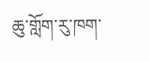ཆུ་གློག་རུ་ཁག་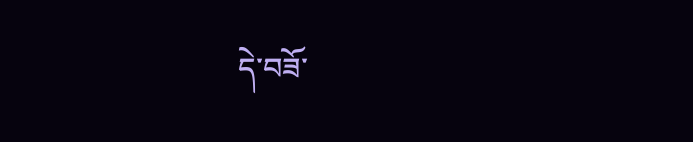དེ་བཟོ་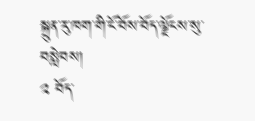སྐྲུན་རུ་ཁག་གི་ངོ་བོས་བོད་ལྗོངས་སུ་བསླེབས།
༢ བོད་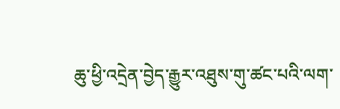ཆུ་ཕྱི་འདྲེན་བྱེད་རྒྱུར་འཐུས་གུ་ཚང་པའི་ལག་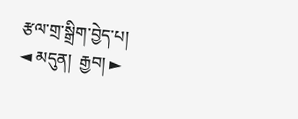རྩལ་གྲ་སྒྲིག་བྱེད་པ།
◄ མདུན།  རྒྱབ། ►